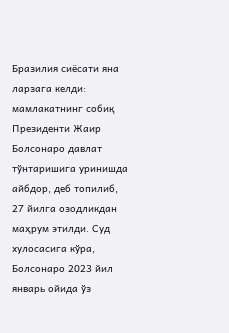Бразилия сиёсати яна ларзага келди: мамлакатнинг собиқ Президенти Жаир Болсонаро давлат тўнтаришига уринишда айбдор, деб топилиб, 27 йилга озодликдан маҳрум этилди. Суд хулосасига кўра, Болсонаро 2023 йил январь ойида ўз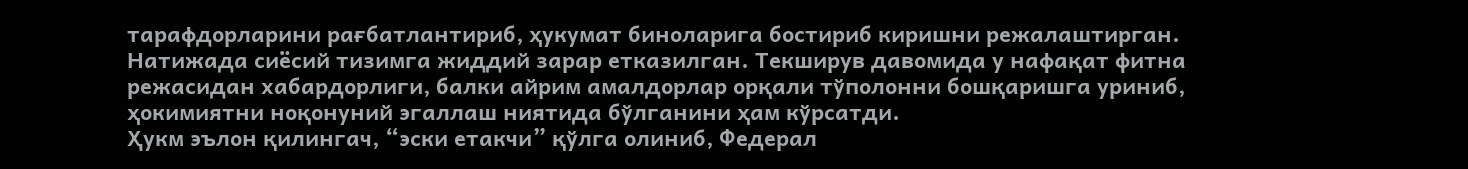тарафдорларини рағбатлантириб, ҳукумат биноларига бостириб киришни режалаштирган. Натижада сиёсий тизимга жиддий зарар етказилган. Текширув давомида у нафақат фитна режасидан хабардорлиги, балки айрим амалдорлар орқали тўполонни бошқаришга уриниб, ҳокимиятни ноқонуний эгаллаш ниятида бўлганини ҳам кўрсатди.
Ҳукм эълон қилингач, “эски етакчи” қўлга олиниб, Федерал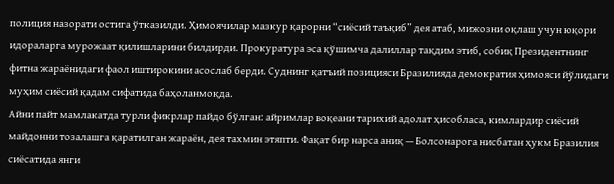полиция назорати остига ўтказилди. Ҳимоячилар мазкур қарорни “сиёсий таъқиб” дея атаб, мижозни оқлаш учун юқори идораларга мурожаат қилишларини билдирди. Прокуратура эса қўшимча далиллар тақдим этиб, собиқ Президентнинг фитна жараёнидаги фаол иштирокини асослаб берди. Суднинг қатъий позицияси Бразилияда демократия ҳимояси йўлидаги муҳим сиёсий қадам сифатида баҳоланмоқда.
Айни пайт мамлакатда турли фикрлар пайдо бўлган: айримлар воқеани тарихий адолат ҳисобласа, кимлардир сиёсий майдонни тозалашга қаратилган жараён, дея тахмин этяпти. Фақат бир нарса аниқ — Болсонарога нисбатан ҳукм Бразилия сиёсатида янги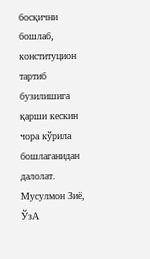босқични бошлаб, конституцион тартиб бузилишига қарши кескин чора кўрила бошлаганидан далолат.
Мусулмон Зиё, ЎзА